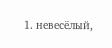1. невесёлый,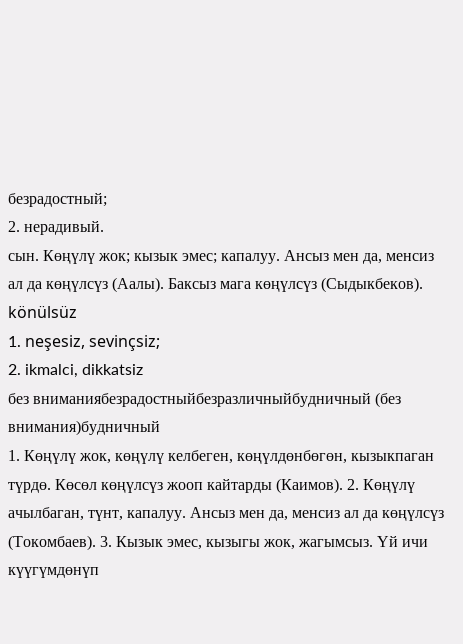безрадостный;
2. нерадивый.
сын. Көңүлү жок; кызык эмес; капалуу. Ансыз мен да, менсиз ал да көңүлсүз (Аалы). Баксыз мага көңүлсүз (Сыдыкбеков).
könülsüz
1. neşesiz, sevinçsiz;
2. ikmalci, dikkatsiz
без вниманиябезрадостныйбезразличныйбудничный (без внимания)будничный
1. Көңүлү жок, көңүлү келбеген, көңүлдөнбөгөн, кызыкпаган түрдө. Көсөл көңүлсүз жооп кайтарды (Каимов). 2. Көңүлү ачылбаган, түнт, капалуу. Ансыз мен да, менсиз ал да көңүлсүз (Токомбаев). 3. Кызык эмес, кызыгы жок, жагымсыз. Үй ичи күүгүмдөнүп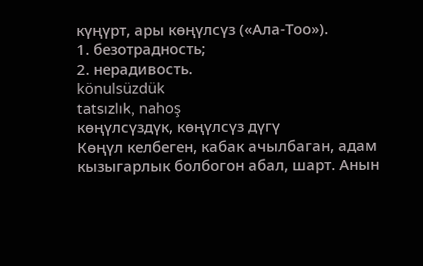күңүрт, ары көңүлсүз («Ала-Тоо»).
1. безотрадность;
2. нерадивость.
könulsüzdük
tatsızlık, nahoş
көңүлсүздүк, көңүлсүз дүгү
Көңүл келбеген, кабак ачылбаган, адам кызыгарлык болбогон абал, шарт. Анын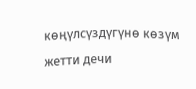көңүлсүздүгүнө көзүм жетти дечи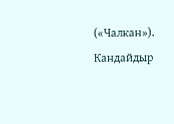(«Чалкан»). Кандайдыр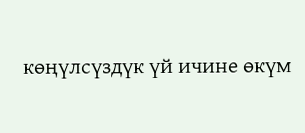көңүлсүздүк үй ичине өкүм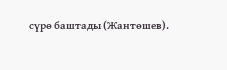сүрө баштады (Жантөшев).